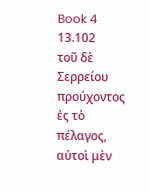Book 4
13.102
τοῦ δὲ Σερρείου προύχοντος ἐς τὸ πέλαγος, αὐτοὶ μὲν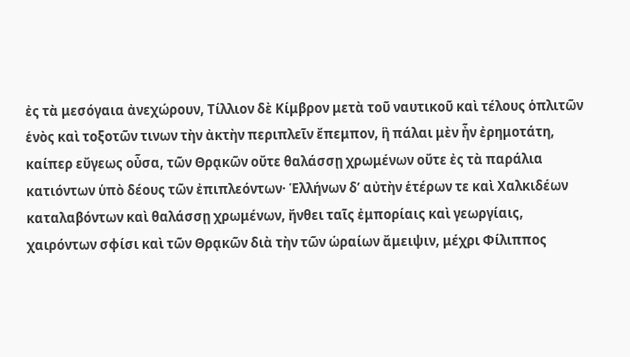ἐς τὰ μεσόγαια ἀνεχώρουν, Τίλλιον δὲ Κίμβρον μετὰ τοῦ ναυτικοῦ καὶ τέλους ὁπλιτῶν ἑνὸς καὶ τοξοτῶν τινων τὴν ἀκτὴν περιπλεῖν ἔπεμπον, ἣ πάλαι μὲν ἦν ἐρημοτάτη, καίπερ εὔγεως οὖσα, τῶν Θρᾳκῶν οὔτε θαλάσσῃ χρωμένων οὔτε ἐς τὰ παράλια κατιόντων ὑπὸ δέους τῶν ἐπιπλεόντων· Ἑλλήνων δʼ αὐτὴν ἑτέρων τε καὶ Χαλκιδέων καταλαβόντων καὶ θαλάσσῃ χρωμένων, ἤνθει ταῖς ἐμπορίαις καὶ γεωργίαις, χαιρόντων σφίσι καὶ τῶν Θρᾳκῶν διὰ τὴν τῶν ὡραίων ἄμειψιν, μέχρι Φίλιππος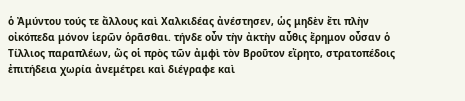ὁ Ἀμύντου τούς τε ἄλλους καὶ Χαλκιδέας ἀνέστησεν, ὡς μηδὲν ἔτι πλὴν οἰκόπεδα μόνον ἱερῶν ὁρᾶσθαι. τήνδε οὖν τὴν ἀκτὴν αὖθις ἔρημον οὖσαν ὁ Τίλλιος παραπλέων, ὥς οἱ πρὸς τῶν ἀμφὶ τὸν Βροῦτον εἴρητο, στρατοπέδοις ἐπιτήδεια χωρία ἀνεμέτρει καὶ διέγραφε καὶ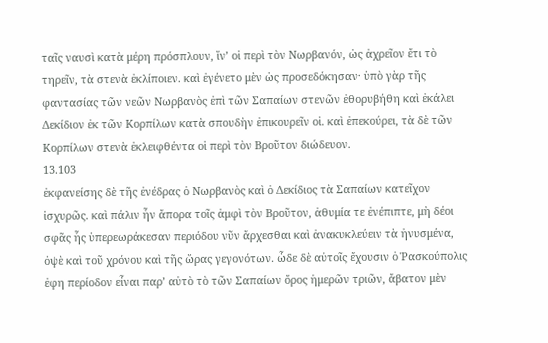ταῖς ναυσὶ κατὰ μέρη πρόσπλουν, ἵνʼ οἱ περὶ τὸν Νωρβανόν, ὡς ἀχρεῖον ἔτι τὸ τηρεῖν, τὰ στενὰ ἐκλίποιεν. καὶ ἐγένετο μὲν ὡς προσεδόκησαν· ὑπὸ γὰρ τῆς φαντασίας τῶν νεῶν Νωρβανὸς ἐπὶ τῶν Σαπαίων στενῶν ἐθορυβήθη καὶ ἐκάλει Δεκίδιον ἐκ τῶν Κορπίλων κατὰ σπουδὴν ἐπικουρεῖν οἱ. καὶ ἐπεκούρει, τὰ δὲ τῶν Κορπίλων στενὰ ἐκλειφθέντα οἱ περὶ τὸν Βροῦτον διώδευον.
13.103
ἐκφανείσης δὲ τῆς ἐνέδρας ὁ Νωρβανὸς καὶ ὁ Δεκίδιος τὰ Σαπαίων κατεῖχον ἰσχυρῶς. καὶ πάλιν ἦν ἄπορα τοῖς ἀμφὶ τὸν Βροῦτον, ἀθυμία τε ἐνέπιπτε, μὴ δέοι σφᾶς ἧς ὑπερεωράκεσαν περιόδου νῦν ἄρχεσθαι καὶ ἀνακυκλεύειν τὰ ἠνυσμένα, ὀψὲ καὶ τοῦ χρόνου καὶ τῆς ὥρας γεγονότων. ὧδε δὲ αὐτοῖς ἔχουσιν ὁ Ῥασκούπολις ἐφη περίοδον εἶναι παρʼ αὐτὸ τὸ τῶν Σαπαίων ὄρος ἡμερῶν τριῶν, ἄβατον μὲν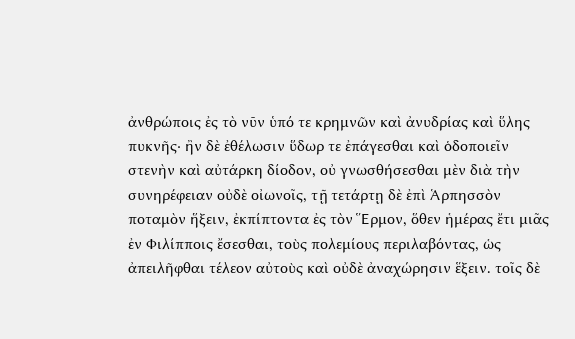ἀνθρώποις ἐς τὸ νῦν ὑπό τε κρημνῶν καὶ ἀνυδρίας καὶ ὕλης πυκνῆς· ἢν δὲ ἐθέλωσιν ὕδωρ τε ἐπάγεσθαι καὶ ὁδοποιεῖν στενὴν καὶ αὐτάρκη δίοδον, οὐ γνωσθήσεσθαι μὲν διὰ τὴν συνηρέφειαν οὐδὲ οἰωνοῖς, τῇ τετάρτῃ δὲ ἐπὶ Ἁρπησσὸν ποταμὸν ἥξειν, ἐκπίπτοντα ἐς τὸν Ἕρμον, ὅθεν ἡμέρας ἔτι μιᾶς ἐν Φιλίπποις ἔσεσθαι, τοὺς πολεμίους περιλαβόντας, ὡς ἀπειλῆφθαι τέλεον αὐτοὺς καὶ οὐδὲ ἀναχώρησιν ἕξειν. τοῖς δὲ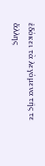ἐδόκει τὰ λεγόμενα τῆς τε ἄλλης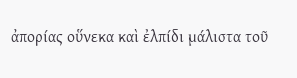ἀπορίας οὕνεκα καὶ ἐλπίδι μάλιστα τοῦ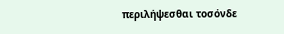περιλήψεσθαι τοσόνδε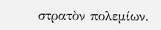στρατὸν πολεμίων.